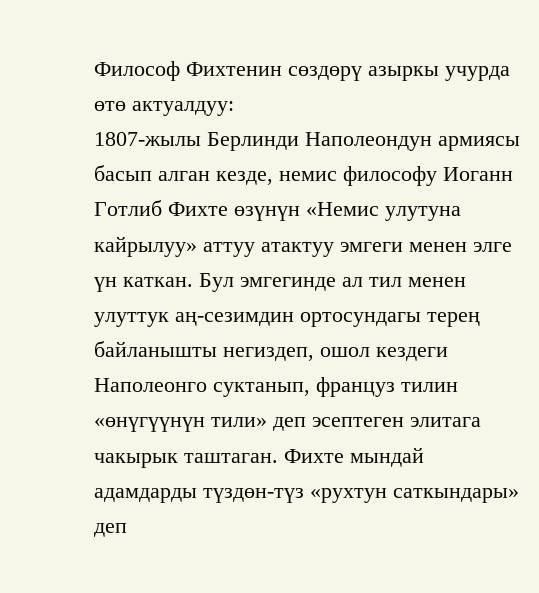Философ Фихтенин сөздөрү азыркы учурда өтө актуалдуу:
1807-жылы Берлинди Наполеондун армиясы басып алган кезде, немис философу Иоганн Готлиб Фихте өзүнүн «Немис улутуна кайрылуу» аттуу атактуу эмгеги менен элге үн каткан. Бул эмгегинде ал тил менен улуттук аң-сезимдин ортосундагы терең байланышты негиздеп, ошол кездеги Наполеонго суктанып, француз тилин «өнүгүүнүн тили» деп эсептеген элитага чакырык таштаган. Фихте мындай адамдарды түздөн-түз «рухтун саткындары» деп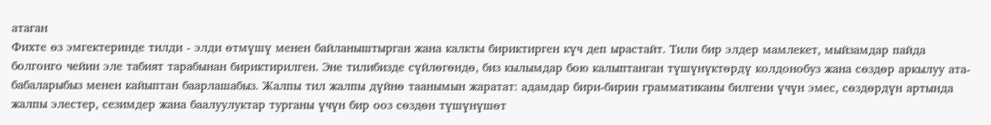атаган
Фихте өз эмгектеринде тилди - элди өтмүшү менен байланыштырган жана калкты бириктирген күч деп ырастайт. Тили бир элдер мамлекет, мыйзамдар пайда болгонго чейин эле табият тарабынан бириктирилген. Эне тилибизде сүйлөгөндө, биз кылымдар бою калыптанган түшүнүктөрдү колдонобуз жана сөздөр аркылуу ата-бабаларыбыз менен кайыптан баарлашабыз. Жалпы тил жалпы дүйнө таанымын жаратат: адамдар бири-бирин грамматиканы билгени үчүн эмес, сөздөрдүн артында жалпы элестер, сезимдер жана баалуулуктар турганы үчүн бир ооз сөздөн түшүнүшөт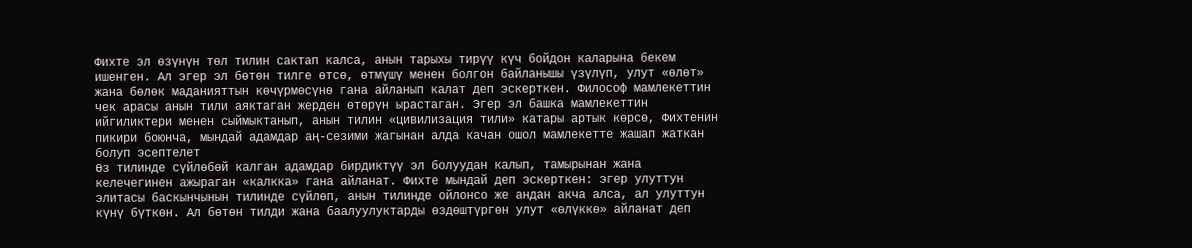Фихте эл өзүнүн төл тилин сактап калса, анын тарыхы тирүү күч бойдон каларына бекем ишенген. Ал эгер эл бөтөн тилге өтсө, өтмүшү менен болгон байланышы үзүлүп, улут «өлөт» жана бөлөк маданияттын көчүрмөсүнө гана айланып калат деп эскерткен. Философ мамлекеттин чек арасы анын тили аяктаган жерден өтөрүн ырастаган. Эгер эл башка мамлекеттин ийгиликтери менен сыймыктанып, анын тилин «цивилизация тили» катары артык көрсө, Фихтенин пикири боюнча, мындай адамдар аң-сезими жагынан алда качан ошол мамлекетте жашап жаткан болуп эсептелет
Өз тилинде сүйлөбөй калган адамдар бирдиктүү эл болуудан калып, тамырынан жана келечегинен ажыраган «калкка» гана айланат. Фихте мындай деп эскерткен: эгер улуттун элитасы баскынчынын тилинде сүйлөп, анын тилинде ойлонсо же андан акча алса, ал улуттун күнү бүткөн. Ал бөтөн тилди жана баалуулуктарды өздөштүргөн улут «өлүккө» айланат деп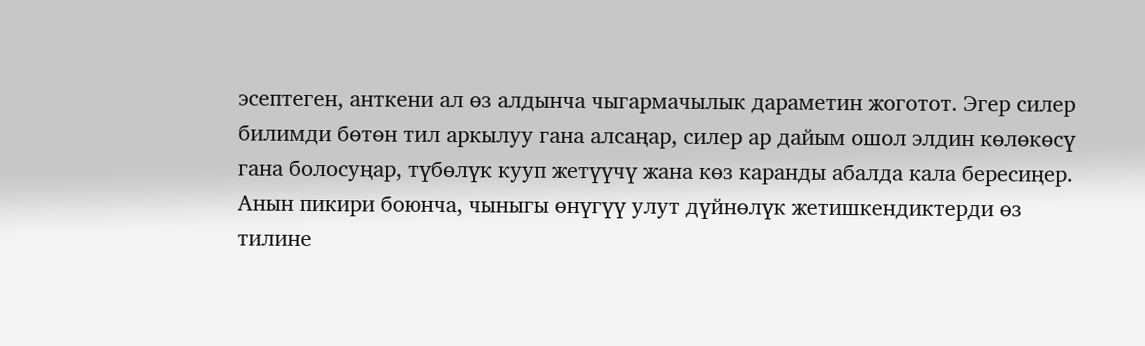эсептеген, анткени ал өз алдынча чыгармачылык дараметин жоготот. Эгер силер билимди бөтөн тил аркылуу гана алсаңар, силер ар дайым ошол элдин көлөкөсү гана болосуңар, түбөлүк кууп жетүүчү жана көз каранды абалда кала бересиңер. Анын пикири боюнча, чыныгы өнүгүү улут дүйнөлүк жетишкендиктерди өз тилине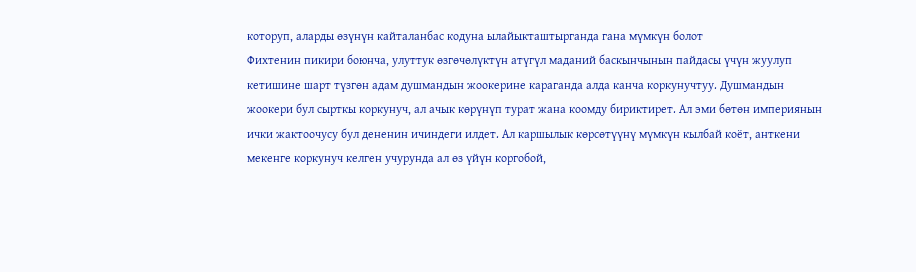которуп, аларды өзүнүн кайталанбас кодуна ылайыкташтырганда гана мүмкүн болот
Фихтенин пикири боюнча, улуттук өзгөчөлүктүн атүгүл маданий баскынчынын пайдасы үчүн жуулуп кетишине шарт түзгөн адам душмандын жоокерине караганда алда канча коркунучтуу. Душмандын жоокери бул сырткы коркунуч, ал ачык көрүнүп турат жана коомду бириктирет. Ал эми бөтөн империянын ички жактоочусу бул дененин ичиндеги илдет. Ал каршылык көрсөтүүнү мүмкүн кылбай коёт, анткени мекенге коркунуч келген учурунда ал өз үйүн коргобой,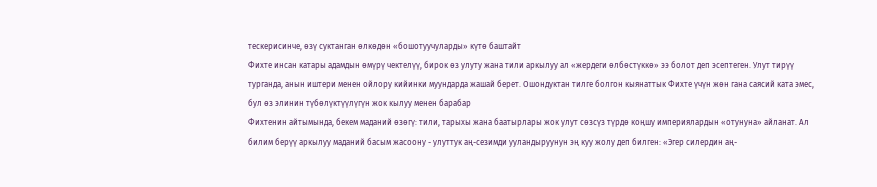тескерисинче, өзү суктанган өлкөдөн «бошотуучуларды» күтө баштайт
Фихте инсан катары адамдын өмүрү чектелүү, бирок өз улуту жана тили аркылуу ал «жердеги өлбөстүккө» ээ болот деп эсептеген. Улут тирүү турганда, анын иштери менен ойлору кийинки муундарда жашай берет. Ошондуктан тилге болгон кыянаттык Фихте үчүн жөн гана саясий ката эмес, бул өз элинин түбөлүктүүлүгүн жок кылуу менен барабар
Фихтенин айтымында, бекем маданий өзөгү: тили, тарыхы жана баатырлары жок улут сөзсүз түрдө коңшу империялардын «отунуна» айланат. Ал билим берүү аркылуу маданий басым жасоону - улуттук аң-сезимди ууландыруунун эң куу жолу деп билген: «Эгер силердин аң-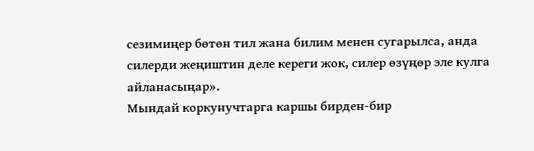сезимиңер бөтөн тил жана билим менен сугарылса, анда силерди жеңиштин деле кереги жок, силер өзүңөр эле кулга айланасыңар».
Мындай коркунучтарга каршы бирден-бир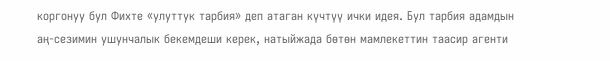коргонуу бул Фихте «улуттук тарбия» деп атаган күчтүү ички идея. Бул тарбия адамдын аң-сезимин ушунчалык бекемдеши керек, натыйжада бөтөн мамлекеттин таасир агенти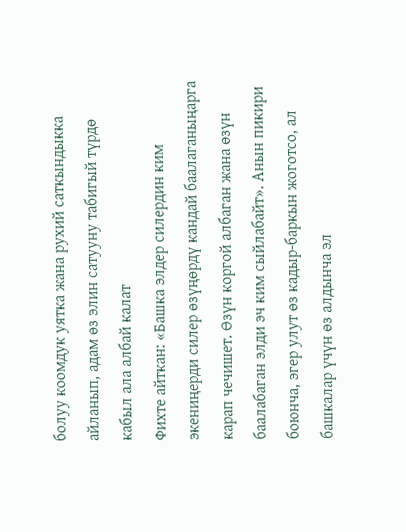болуу коомдук уятка жана рухий саткындыкка айланып, адам өз элин сатууну табигый түрдө кабыл ала албай калат
Фихте айткан: «Башка элдер силердин ким экениңерди силер өзүңөрдү кандай баалаганыңарга карап чечишет. Өзүн коргой албаган жана өзүн баалабаган элди эч ким сыйлабайт». Анын пикири боюнча, эгер улут өз кадыр-баркын жоготсо, ал башкалар үчүн өз алдынча эл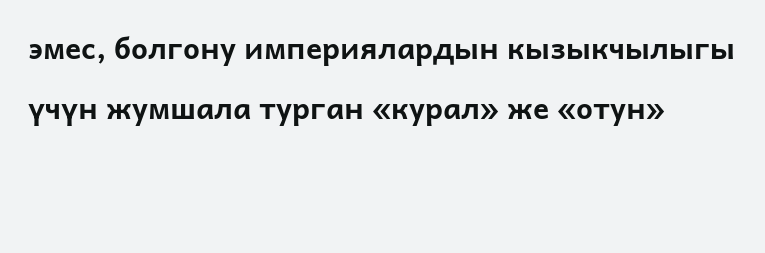эмес, болгону империялардын кызыкчылыгы үчүн жумшала турган «курал» же «отун»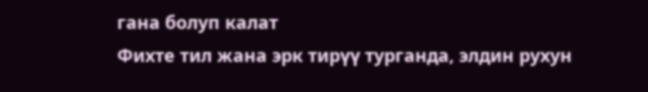гана болуп калат
Фихте тил жана эрк тирүү турганда, элдин рухун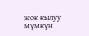жок кылуу мүмкүн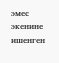эмес экенине ишенген